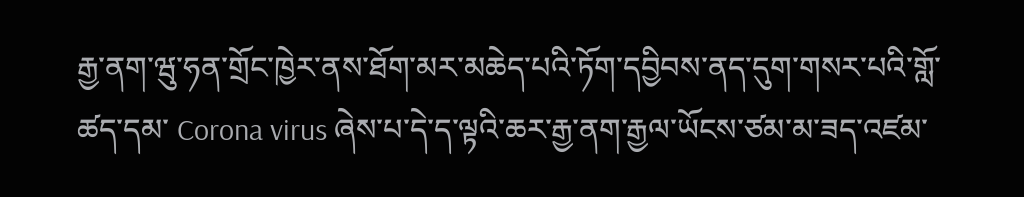རྒྱ་ནག་ཝུ་ཧན་གྲོང་ཁྱེར་ནས་ཐོག་མར་མཆེད་པའི་ཏོག་དབྱིབས་ནད་དུག་གསར་པའི་གློ་ཚད་དམ་ Corona virus ཞེས་པ་དེ་ད་ལྟའི་ཆར་རྒྱ་ནག་རྒྱལ་ཡོངས་ཙམ་མ་ཟད་འཛམ་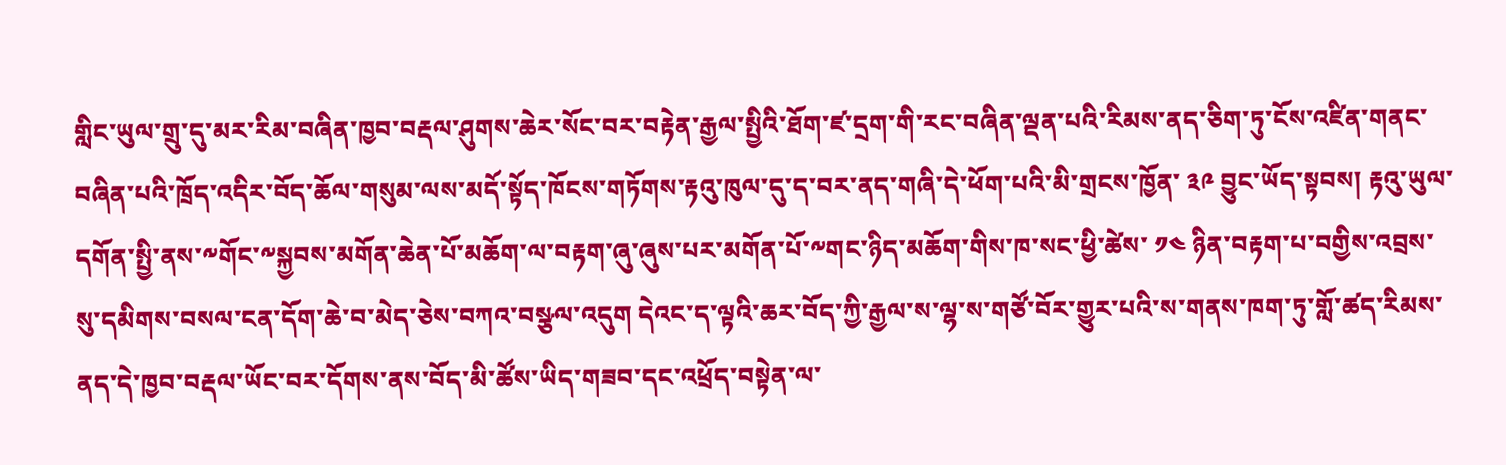གླིང་ཡུལ་གྲུ་དུ་མར་རིམ་བཞིན་ཁྱབ་བརྡལ་ཤུགས་ཆེར་སོང་བར་བརྟེན་རྒྱལ་སྤྱིའི་ཐོག་ཛ་དྲག་གི་རང་བཞིན་ལྡན་པའི་རིམས་ནད་ཅིག་ཏུ་ངོས་འཛིན་གནང་བཞིན་པའི་ཁྲོད་འདིར་བོད་ཆོལ་གསུམ་ལས་མདོ་སྟོད་ཁོངས་གཏོགས་རྟའུ་ཁུལ་དུ་ད་བར་ནད་གཞི་དེ་ཕོག་པའི་མི་གྲངས་ཁྱོན་ ༣༩ བྱུང་ཡོད་སྟབས། རྟའུ་ཡུལ་དགོན་སྤྱི་ནས་༸གོང་༸སྐྱབས་མགོན་ཆེན་པོ་མཆོག་ལ་བརྟག་ཞུ་ཞུས་པར་མགོན་པོ་༸གང་ཉིད་མཆོག་གིས་ཁ་སང་ཕྱི་ཚེས་ ༡༤ ཉིན་བརྟག་པ་བགྱིས་འབྲས་སུ་དམིགས་བསལ་ངན་དོག་ཆེ་བ་མེད་ཅེས་བཀའ་བསྩལ་འདུག དེའང་ད་ལྟའི་ཆར་བོད་ཀྱི་རྒྱལ་ས་ལྷ་ས་གཙོ་བོར་གྱུར་པའི་ས་གནས་ཁག་ཏུ་གློ་ཚད་རིམས་ནད་དེ་ཁྱབ་བརྡལ་ཡོང་བར་དོགས་ནས་བོད་མི་ཚོས་ཡིད་གཟབ་དང་འཕྲོད་བསྟེན་ལ་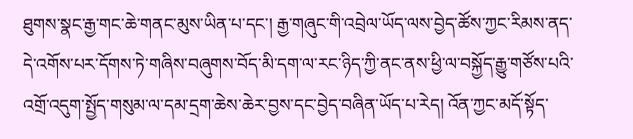ཐུགས་སྣང་རྒྱ་གང་ཆེ་གནང་མུས་ཡིན་པ་དང་། རྒྱ་གཞུང་གི་འབྲེལ་ཡོད་ལས་བྱེད་ཚོས་ཀྱང་རིམས་ནད་དེ་འགོས་པར་དོགས་ཏེ་གཞིས་བཞུགས་བོད་མི་དག་ལ་རང་ཉིད་ཀྱི་ནང་ནས་ཕྱི་ལ་བསྐྱོད་རྒྱུ་གཙོས་པའི་འགྲོ་འདུག་སྤྱོད་གསུམ་ལ་དམ་དྲག་ཆེས་ཆེར་བྱས་དང་བྱེད་བཞིན་ཡོད་པ་རེད། འོན་ཀྱང་མདོ་སྟོད་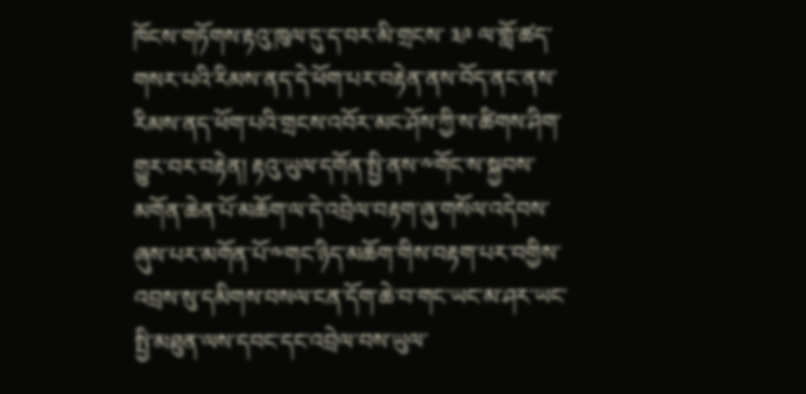ཁོངས་གཏོགས་རྟའུ་ཁུལ་དུ་ད་བར་མི་གྲངས་ ༣༩ ལ་གློ་ཚད་གསར་པའི་རིམས་ནད་དེ་ཕོག་པར་བརྟེན་ནས་བོད་ནང་ནས་རིམས་ནད་ཕོག་པའི་གྲངས་འབོར་མང་ཤོས་ཀྱི་ས་ཚིགས་ཤིག་གྱུར་བར་བརྟེན། རྟའུ་ཡུལ་དགོན་སྤྱི་ནས་༸གོང་ས་སྐྱབས་མགོན་ཆེན་པོ་མཆོག་ལ་དེ་འབྲེལ་བརྟག་ཞུ་གསོལ་འདེབས་ཞུས་པར་མགོན་པོ་༸གང་ཉིད་མཆོག་གིས་བརྟག་པར་བགྱིས་འབྲས་སུ་དམིགས་བསལ་ངན་དོག་ཆེ་བ་གང་ཡང་མ་ཤར་ཡང་སྤྱི་མཐུན་ལས་དབང་དང་འབྲེལ་བས་ཡུལ་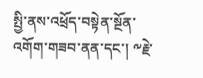སྤྱི་ནས་འཕྲོད་བསྟེན་སྔོན་འགོག་གཟབ་ནན་དང་། ༸རྗེ་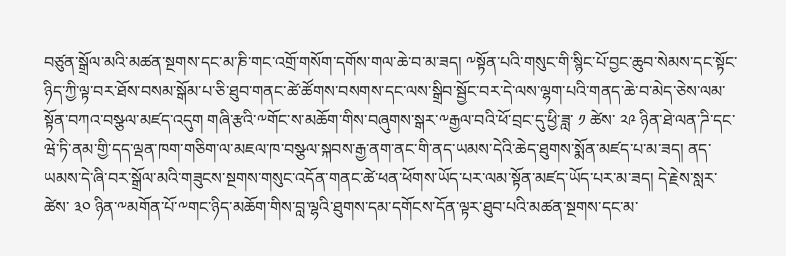བཙུན་སྒྲོལ་མའི་མཚན་སྔགས་དང་མ་ཎི་གང་འགྲོ་གསོག་དགོས་གལ་ཆེ་བ་མ་ཟད། ༸སྟོན་པའི་གསུང་གི་སྙིང་པོ་བྱང་ཆུབ་སེམས་དང་སྟོང་ཉིད་ཀྱི་ལྟ་བར་ཐོས་བསམ་སྒོམ་པ་ཅི་ཐུབ་གནང་ཚེ་ཚོགས་བསགས་དང་ལས་སྒྲིབ་སྦྱོང་བར་དེ་ལས་ལྷག་པའི་གནད་ཆེ་བ་མེད་ཅེས་ལམ་སྟོན་བཀའ་བསྩལ་མཛད་འདུག གཞི་རྩའི་༸གོང་ས་མཆོག་གིས་བཞུགས་སྒར་༸རྒྱལ་བའི་ཕོ་བྲང་དུ་ཕྱི་ཟླ་ ༡ ཚེས་ ༢༩ ཉིན་ཐེ་ལན་ཌི་དང་ཝེ་ཏི་ནམ་གྱི་དད་ལྡན་ཁག་གཅིག་ལ་མཇལ་ཁ་བསྩལ་སྐབས་རྒྱ་ནག་ནང་གི་ནད་ཡམས་དེའི་ཆེད་ཐུགས་སྨོན་མཛད་པ་མ་ཟད། ནད་ཡམས་དེ་ཞི་བར་སྒྲོལ་མའི་གཟུངས་སྔགས་གསུང་འདོན་གནང་ཚེ་ཕན་ཕོགས་ཡོད་པར་ལམ་སྟོན་མཛད་ཡོད་པར་མ་ཟད། དེ་རྗེས་སླར་ཚེས་ ༣༠ ཉིན་༸མགོན་པོ་༸གང་ཉིད་མཆོག་གིས་བླ་ལྷའི་ཐུགས་དམ་དགོངས་དོན་ལྟར་ཐུབ་པའི་མཚན་སྔགས་དང་མ་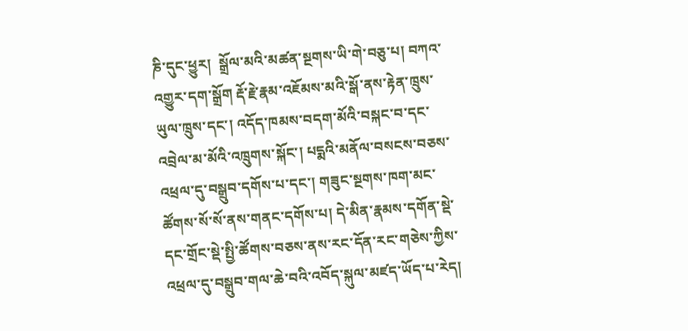ཎི་དུང་ཕྱུར།  སྒྲོལ་མའི་མཚན་སྔགས་ཡི་གེ་བཅུ་པ། བཀའ་འགྱུར་དག་སྒྲོག རྡོ་རྗེ་རྣམ་འཇོམས་མའི་སྒོ་ནས་རྟེན་ཁྲུས་ཡུལ་ཁྲུས་དང་། འདོད་ཁམས་བདག་མོའི་བསྐང་བ་དང་འབྲེལ་མ་མོའི་འཁྲུགས་སྐོང་། པདྨའི་མནོལ་བསངས་བཅས་འཕྲལ་དུ་བསྒྲུབ་དགོས་པ་དང་། གཟུང་སྔགས་ཁག་མང་ཚོགས་སོ་སོ་ནས་གནང་དགོས་པ། དེ་མིན་རྣམས་དགོན་སྡེ་དང་གྲོང་སྡེ་སྤྱི་ཚོགས་བཅས་ནས་རང་དོན་རང་གཅེས་ཀྱིས་འཕྲལ་དུ་བསྒྲུབ་གལ་ཆེ་བའི་འབོད་སྐུལ་མཛད་ཡོད་པ་རེད།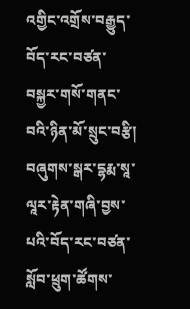འགྱིང་འགྲོས་བརྒྱུད་བོད་རང་བཙན་བསྐྱར་གསོ་གནང་བའི་ཉིན་མོ་སྲུང་བརྩི།
བཞུགས་སྒར་དྷརྨ་སཱ་ལཱར་རྟེན་གཞི་བྱས་པའི་བོད་རང་བཙན་སློབ་ཕྲུག་ཚོགས་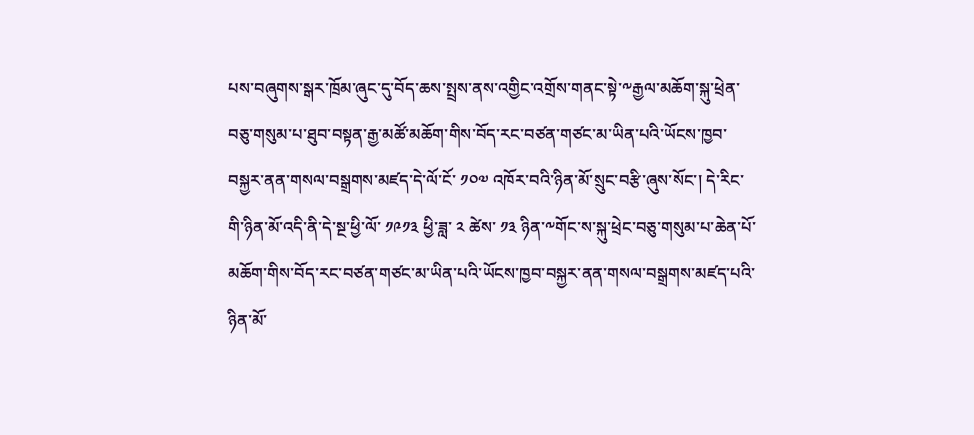པས་བཞུགས་སྒར་ཁྲོམ་ཞུང་དུ་བོད་ཆས་སྤྲས་ནས་འགྱིང་འགྲོས་གནང་སྟེ་༸རྒྱལ་མཆོག་སྐུ་ཕྲེན་བཅུ་གསུམ་པ་ཐུབ་བསྟན་རྒྱ་མཚོ་མཆོག་གིས་བོད་རང་བཙན་གཙང་མ་ཡིན་པའི་ཡོངས་ཁྱབ་བསྐྱར་ནན་གསལ་བསྒྲགས་མཛད་དེ་ལོ་ངོ་ ༡༠༧ འཁོར་བའི་ཉིན་མོ་སྲུང་བརྩི་ཞུས་སོང་། དེ་རིང་གི་ཉིན་མོ་འདི་ནི་དེ་སྔ་ཕྱི་ལོ་ ༡༩༡༣ ཕྱི་ཟླ་ ༢ ཚེས་ ༡༣ ཉིན་༸གོང་ས་སྐུ་ཕྲེང་བཅུ་གསུམ་པ་ཆེན་པོ་མཆོག་གིས་བོད་རང་བཙན་གཙང་མ་ཡིན་པའི་ཡོངས་ཁྱབ་བསྐྱར་ནན་གསལ་བསྒྲགས་མཛད་པའི་ཉིན་མོ་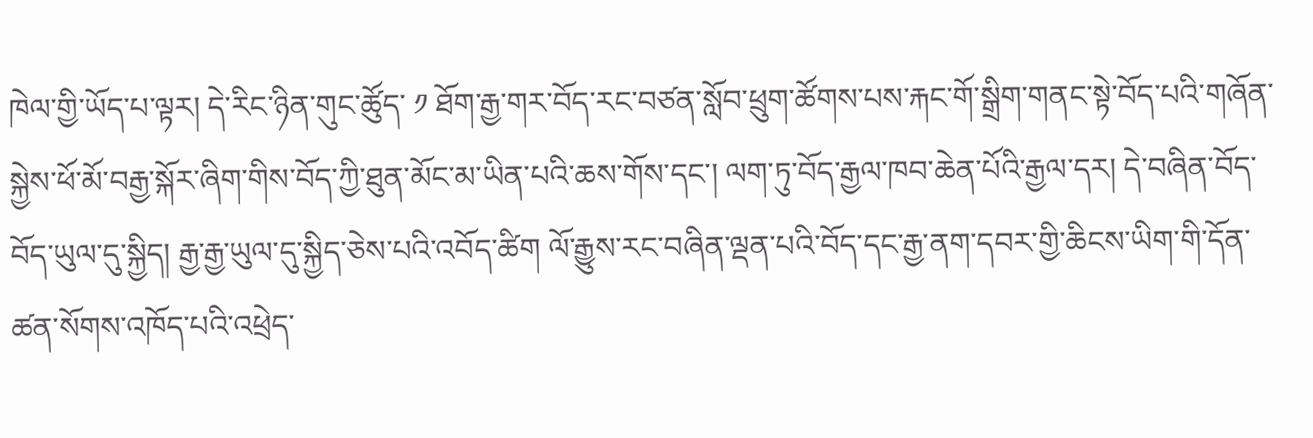ཁེལ་གྱི་ཡོད་པ་ལྟར། དེ་རིང་ཉིན་གུང་ཚོུད་ ༡ ཐོག་རྒྱ་གར་བོད་རང་བཙན་སློབ་ཕྲུག་ཚོགས་པས་རྐང་གོ་སྒྲིག་གནང་སྟེ་བོད་པའི་གཞོན་སྐྱེས་ཕོ་མོ་བརྒྱ་སྐོར་ཞིག་གིས་བོད་ཀྱི་ཐུན་མོང་མ་ཡིན་པའི་ཆས་གོས་དང་། ལག་ཏུ་བོད་རྒྱལ་ཁབ་ཆེན་པོའི་རྒྱལ་དར། དེ་བཞིན་བོད་བོད་ཡུལ་དུ་སྐྱིད། རྒྱ་རྒྱ་ཡུལ་དུ་སྐྱིད་ཅེས་པའི་འབོད་ཚིག ལོ་རྒྱུས་རང་བཞིན་ལྡན་པའི་བོད་དང་རྒྱ་ནག་དབར་གྱི་ཆིངས་ཡིག་གི་དོན་ཚན་སོགས་འཁོད་པའི་འཕྲེད་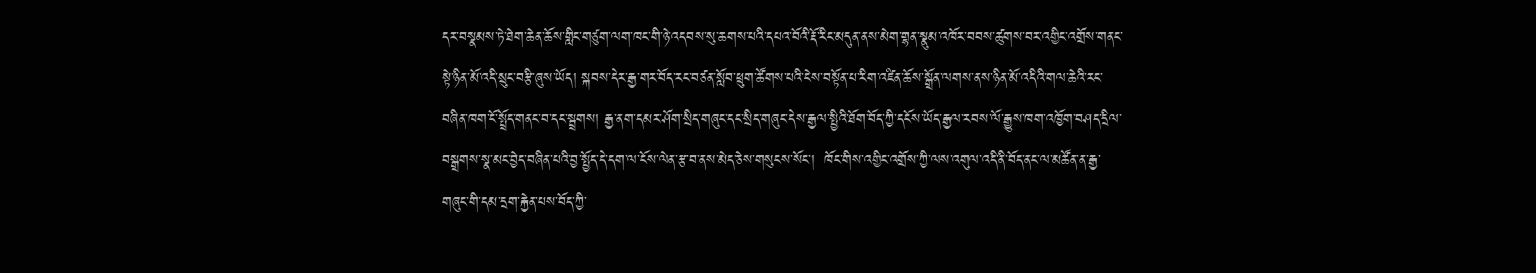དར་བསྣམས་ཏེ་ཐེག་ཆེན་ཆོས་གླིང་གཙུག་ལག་ཁང་གི་ཉེ་འདབས་སུ་ཆགས་པའི་དཔའ་བོའི་རྡོ་རིང་མདུན་ནས་མེག་གྷན་སྣུམ་འཁོར་བབས་ཚུགས་བར་འགྱིང་འགྲོས་གནང་སྟེ་ཉིན་མོ་འདི་སྲུང་བརྩི་ཞུས་ཡོད། སྐབས་དེར་རྒྱ་གར་བོད་རང་བཙན་སློབ་ཕྲུག་ཚོགས་པའི་ངེས་བསྟོན་པ་རིག་འཛིན་ཆོས་སྒྲོན་ལགས་ནས་ཉིན་མོ་འདིའི་གལ་ཆེའི་རང་བཞིན་ཁག་ངོ་སྤྲོད་གནང་བ་དང་སྦྲགས། རྒྱ་ནག་དམར་ཤོག་སྲིད་གཞུང་དང་སྲིད་གཞུང་དེས་རྒྱལ་སྤྱིའི་ཐོག་བོད་ཀྱི་དངོས་ཡོད་རྒྱལ་རབས་ལོ་རྒྱུས་ཁག་འཁྱོག་བཤད་དྲིལ་བསྒྲགས་སྣ་མང་བྱེད་བཞིན་པའི་བྱ་སྤྱོད་དེ་དག་ལ་ངོས་ལེན་རྩ་བ་ནས་མེད་ཅེས་གསུངས་སོང་།  ཁོང་གིས་འགྱིང་འགྲོས་ཀྱི་ལས་འགུལ་འདི་ནི་བོད་ནང་ལ་མཚོན་ན་རྒྱ་གཞུང་གི་དམ་དྲག་རྐྱེན་པས་བོད་ཀྱི་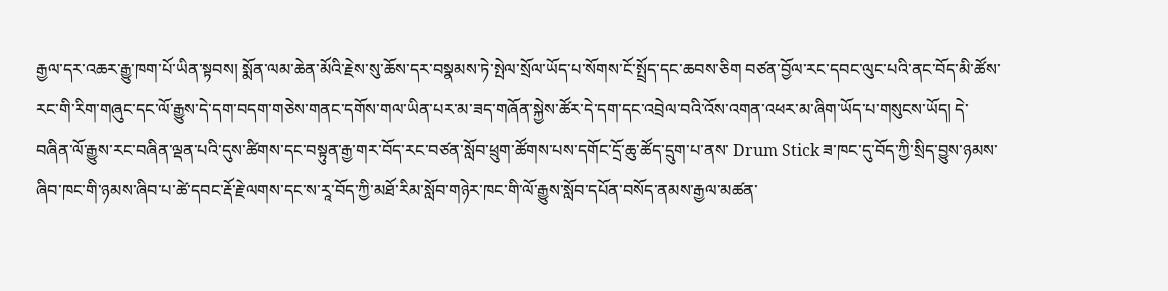རྒྱལ་དར་འཆར་རྒྱུ་ཁག་པོ་ཡིན་སྟབས། སྨོན་ལམ་ཆེན་མོའི་རྗེས་སུ་ཆོས་དར་བསྣམས་ཏེ་སྤེལ་སྲོལ་ཡོད་པ་སོགས་ངོ་སྤྲོད་དང་ཆབས་ཅིག བཙན་བྱོལ་རང་དབང་ལུང་པའི་ནང་བོད་མི་ཚོས་རང་གི་རིག་གཞུང་དང་ལོ་རྒྱུས་དེ་དག་བདག་གཅེས་གནང་དགོས་གལ་ཡིན་པར་མ་ཟད་གཞོན་སྐྱེས་ཚོར་དེ་དག་དང་འབྲེལ་བའི་འོས་འགན་འཕར་མ་ཞིག་ཡོད་པ་གསུངས་ཡོད། དེ་བཞིན་ལོ་རྒྱུས་རང་བཞིན་ལྡན་པའི་དུས་ཚིགས་དང་བསྟུན་རྒྱ་གར་བོད་རང་བཙན་སློབ་ཕྲུག་ཚོགས་པས་དགོང་དྲོ་ཆུ་ཚོད་དྲུག་པ་ནས་ Drum Stick ཟ་ཁང་དུ་བོད་ཀྱི་སྲིད་བྱུས་ཉམས་ཞིབ་ཁང་གི་ཉམས་ཞིབ་པ་ཚེ་དབང་རྡོ་རྗེ་ལགས་དང་ས་རཱ་བོད་ཀྱི་མཐོ་རིམ་སློབ་གཉེར་ཁང་གི་ལོ་རྒྱུས་སློབ་དཔོན་བསོད་ནམས་རྒྱལ་མཚན་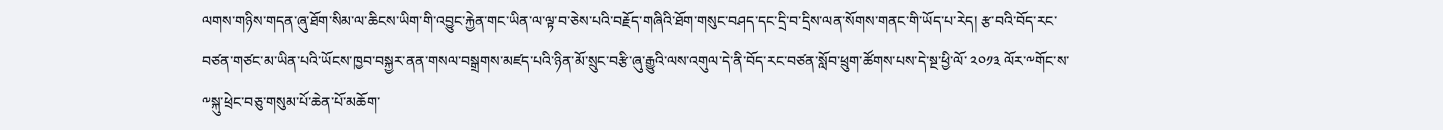ལགས་གཉིས་གདན་ཞུ་ཐོག་སིམ་ལ་ཆིངས་ཡིག་གི་འབྱུང་རྐྱེན་གང་ཡིན་ལ་ལྟ་བ་ཅེས་པའི་བརྗོད་གཞིའི་ཐོག་གསུང་བཤད་དང་དྲི་བ་དྲིས་ལན་སོགས་གནང་གི་ཡོད་པ་རེད། རྩ་བའི་བོད་རང་བཙན་གཙང་མ་ཡིན་པའི་ཡོངས་ཁྱབ་བསྐྱར་ནན་གསལ་བསྒྲགས་མཛད་པའི་ཉིན་མོ་སྲུང་བརྩི་ཞུ་རྒྱུའི་ལས་འགུལ་དེ་ནི་བོད་རང་བཙན་སློབ་ཕྲུག་ཚོགས་པས་དེ་སྔ་ཕྱི་ལོ་ ༢༠༡༣ ལོར་༸གོང་ས་༸སྐུ་ཕྲེང་བཅུ་གསུམ་པོ་ཆེན་པོ་མཆོག་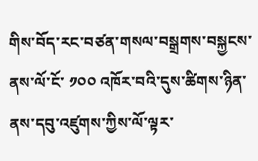གིས་བོད་རང་བཙན་གསལ་བསྒྲགས་བསྐྱངས་ནས་ལོ་ངོ་ ༡༠༠ འཁོར་བའི་དུས་ཚིགས་ཉིན་ནས་དབུ་འཛུགས་ཀྱིས་ལོ་ལྟར་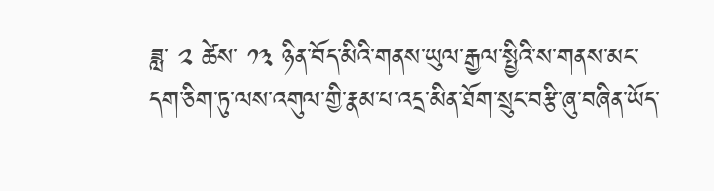ཟླ་ ༢ ཚེས་ ༡༣ ཉིན་བོད་མིའི་གནས་ཡུལ་རྒྱལ་སྤྱིའི་ས་གནས་མང་དག་ཅིག་ཏུ་ལས་འགུལ་གྱི་རྣམ་པ་འདྲ་མིན་ཐོག་སྲུང་བརྩི་ཞུ་བཞིན་ཡོད་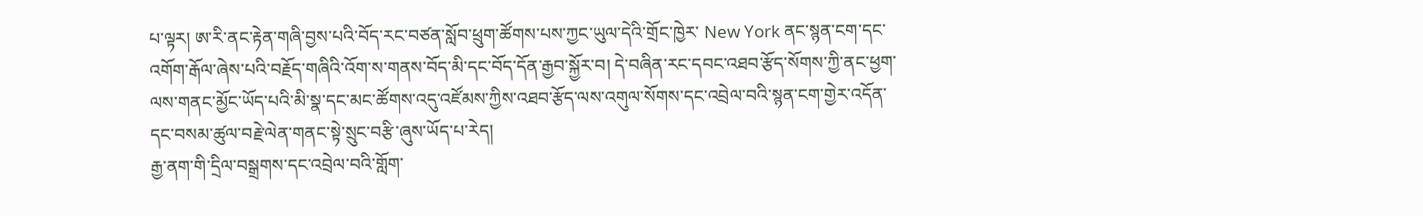པ་ལྟར། ཨ་རི་ནང་རྟེན་གཞི་བྱས་པའི་བོད་རང་བཙན་སློབ་ཕྲུག་ཚོགས་པས་ཀྱང་ཡུལ་དེའི་གྲོང་ཁྱེར་ New York ནང་སྙན་ངག་དང་འགོག་རྒོལ་ཞེས་པའི་བརྗོད་གཞིའི་འོག་ས་གནས་བོད་མི་དང་བོད་དོན་རྒྱབ་སྐྱོར་བ། དེ་བཞིན་རང་དབང་འཐབ་རྩོད་སོགས་ཀྱི་ནང་ཕྱག་ལས་གནང་མྱོང་ཡོད་པའི་མི་སྣ་དང་མང་ཚོགས་འདུ་འཛོམས་ཀྱིས་འཐབ་རྩོད་ལས་འགུལ་སོགས་དང་འབྲེལ་བའི་སྙན་ངག་གྱེར་འདོན་དང་བསམ་ཚུལ་བརྗེ་ལེན་གནང་སྟེ་སྲུང་བརྩི་ཞུས་ཡོད་པ་རེད།
རྒྱ་ནག་གི་དྲིལ་བསྒྲགས་དང་འབྲེལ་བའི་གློག་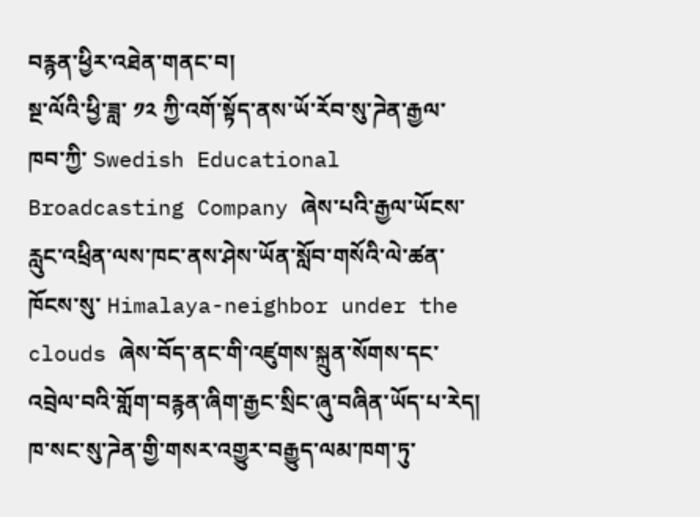བརྙན་ཕྱིར་འཐེན་གནང་བ།
སྔ་ལོའི་ཕྱི་ཟླ་ ༡༢ ཀྱི་འགོ་སྟོད་ནས་ཡོ་རོབ་སུ་ཌེན་རྒྱལ་ཁབ་ཀྱི་ Swedish Educational Broadcasting Company ཞེས་པའི་རྒྱལ་ཡོངས་རླུང་འཕྲིན་ལས་ཁང་ནས་ཤེས་ཡོན་སློབ་གསོའི་ལེ་ཚན་ཁོངས་སུ་ Himalaya-neighbor under the clouds ཞེས་བོད་ནང་གི་འཛུགས་སྐྲུན་སོགས་དང་འབྲེལ་བའི་གློག་བརྙན་ཞིག་རྒྱང་སྲིང་ཞུ་བཞིན་ཡོད་པ་རེད། ཁ་སང་སུ་ཌེན་གྱི་གསར་འགྱུར་བརྒྱུད་ལམ་ཁག་ཏུ་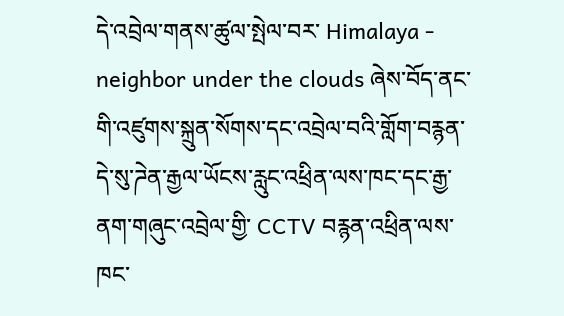དེ་འབྲེལ་གནས་ཚུལ་སྤེལ་བར་ Himalaya - neighbor under the clouds ཞེས་བོད་ནང་གི་འཛུགས་སྐྲུན་སོགས་དང་འབྲེལ་བའི་གློག་བརྙན་དེ་སུ་ཌེན་རྒྱལ་ཡོངས་རླུང་འཕྲིན་ལས་ཁང་དང་རྒྱ་ནག་གཞུང་འབྲེལ་གྱི་ CCTV བརྙན་འཕྲིན་ལས་ཁང་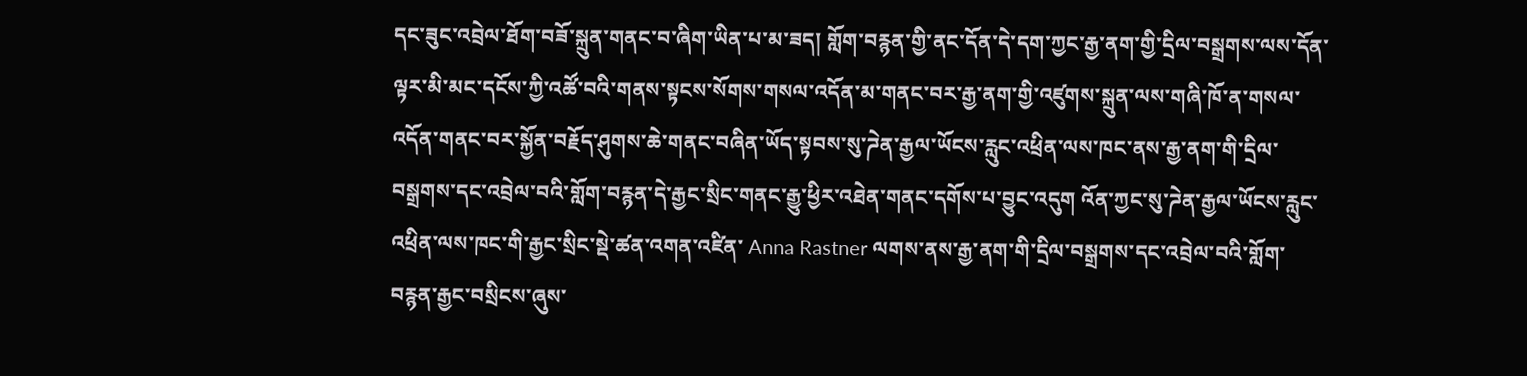དང་ཟུང་འབྲེལ་ཐོག་བཟོ་སྐྲུན་གནང་བ་ཞིག་ཡིན་པ་མ་ཟད། གློག་བརྙན་གྱི་ནང་དོན་དེ་དག་ཀྱང་རྒྱ་ནག་གྱི་དྲིལ་བསྒྲགས་ལས་དོན་ལྟར་མི་མང་དངོས་ཀྱི་འཚོ་བའི་གནས་སྟངས་སོགས་གསལ་འདོན་མ་གནང་བར་རྒྱ་ནག་གྱི་འཛུགས་སྐྲུན་ལས་གཞི་ཁོ་ན་གསལ་འདོན་གནང་བར་སྐྱོན་བརྗོད་ཤུགས་ཆེ་གནང་བཞིན་ཡོད་སྟབས་སུ་ཌེན་རྒྱལ་ཡོངས་རླུང་འཕྲིན་ལས་ཁང་ནས་རྒྱ་ནག་གི་དྲིལ་བསྒྲགས་དང་འབྲེལ་བའི་གློག་བརྙན་དེ་རྒྱང་སྲིང་གནང་རྒྱུ་ཕྱིར་འཐེན་གནང་དགོས་པ་བྱུང་འདུག འོན་ཀྱང་སུ་ཌེན་རྒྱལ་ཡོངས་རླུང་འཕྲིན་ལས་ཁང་གི་རྒྱང་སྲིང་སྡེ་ཚན་འགན་འཛིན་ Anna Rastner ལགས་ནས་རྒྱ་ནག་གི་དྲིལ་བསྒྲགས་དང་འབྲེལ་བའི་གློག་བརྙན་རྒྱང་བསྲིངས་ཞུས་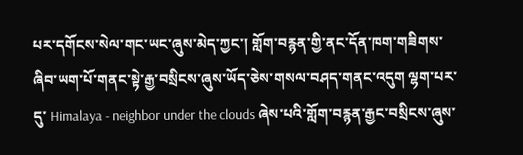པར་དགོངས་སེལ་གང་ཡང་ཞུས་མེད་ཀྱང་། གློག་བརྙན་གྱི་ནང་དོན་ཁག་གཟིགས་ཞིབ་ཡག་པོ་གནང་སྟེ་རྒྱ་བསྲིངས་ཞུས་ཡོད་ཅེས་གསལ་བཤད་གནང་འདུག ལྷག་པར་དུ་ Himalaya - neighbor under the clouds ཞེས་པའི་གློག་བརྙན་རྒྱང་བསྲིངས་ཞུས་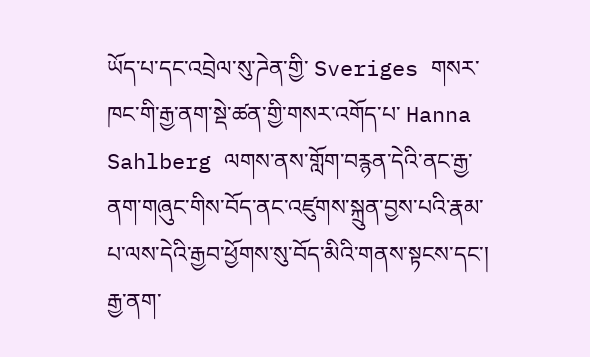ཡོད་པ་དང་འབྲེལ་སུ་ཌེན་གྱི་ Sveriges གསར་ཁང་གི་རྒྱ་ནག་སྡེ་ཚན་གྱི་གསར་འགོད་པ་ Hanna Sahlberg ལགས་ནས་གློག་བརྙན་དེའི་ནང་རྒྱ་ནག་གཞུང་གིས་བོད་ནང་འཛུགས་སྐྲུན་བྱས་པའི་རྣམ་པ་ལས་དེའི་རྒྱབ་ཕྱོགས་སུ་བོད་མིའི་གནས་སྟངས་དང་། རྒྱ་ནག་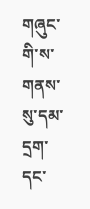གཞུང་གི་ས་གནས་སུ་དམ་དྲག་དང་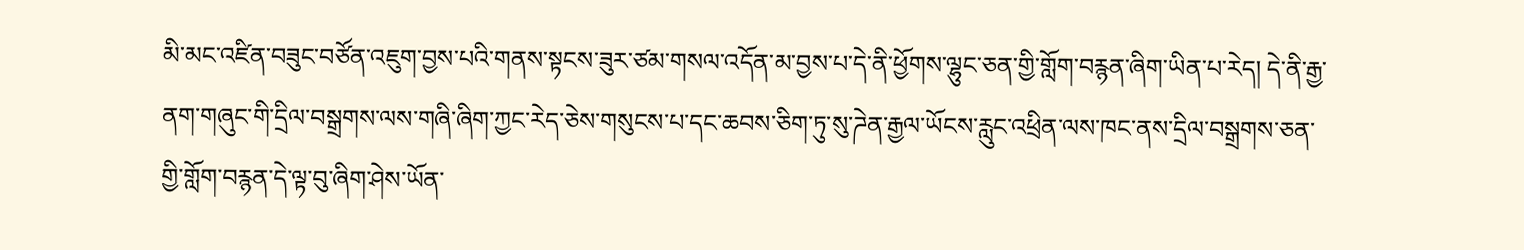མི་མང་འཛིན་བཟུང་བཙོན་འཇུག་བྱས་པའི་གནས་སྟངས་ཟུར་ཙམ་གསལ་འདོན་མ་བྱས་པ་དེ་ནི་ཕྱོགས་ལྷུང་ཅན་གྱི་གློག་བརྙན་ཞིག་ཡིན་པ་རེད། དེ་ནི་རྒྱ་ནག་གཞུང་གི་དྲིལ་བསྒྲགས་ལས་གཞི་ཞིག་ཀྱང་རེད་ཅེས་གསུངས་པ་དང་ཆབས་ཅིག་ཏུ་སུ་ཌེན་རྒྱལ་ཡོངས་རླུང་འཕྲིན་ལས་ཁང་ནས་དྲིལ་བསྒྲགས་ཅན་གྱི་གློག་བརྙན་དེ་ལྟ་བུ་ཞིག་ཤེས་ཡོན་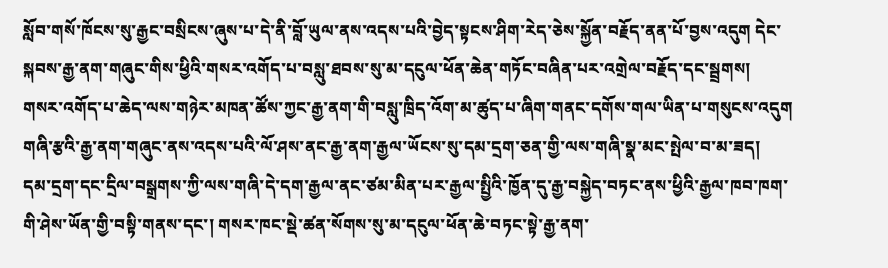སློབ་གསོ་ཁོངས་སུ་རྒྱང་བསྲིངས་ཞུས་པ་དེ་ནི་བློ་ཡུལ་ནས་འདས་པའི་བྱེད་སྟངས་ཤིག་རེད་ཅེས་སྐྱོན་བརྗོད་ནན་པོ་བྱས་འདུག དེང་སྐབས་རྒྱ་ནག་གཞུང་གིས་ཕྱིའི་གསར་འགོད་པ་བསླུ་ཐབས་སུ་མ་དངུལ་ཕོན་ཆེན་གཏོང་བཞིན་པར་འགྲེལ་བརྗོད་དང་སྦྲགས། གསར་འགོད་པ་ཆེད་ལས་གཉེར་མཁན་ཚོས་ཀྱང་རྒྱ་ནག་གི་བསླུ་ཁྲིད་འོག་མ་ཚུད་པ་ཞིག་གནང་དགོས་གལ་ཡིན་པ་གསུངས་འདུག གཞི་རྩའི་རྒྱ་ནག་གཞུང་ནས་འདས་པའི་ལོ་ཤས་ནང་རྒྱ་ནག་རྒྱལ་ཡོངས་སུ་དམ་དྲག་ཅན་གྱི་ལས་གཞི་སྣ་མང་སྤེལ་བ་མ་ཟད། དམ་དྲག་དང་དྲིལ་བསྒྲགས་ཀྱི་ལས་གཞི་དེ་དག་རྒྱལ་ནང་ཙམ་མིན་པར་རྒྱལ་སྤྱིའི་ཁྱོན་དུ་རྒྱ་བསྐྱེད་བཏང་ནས་ཕྱིའི་རྒྱལ་ཁབ་ཁག་གི་ཤེས་ཡོན་གྱི་བསྟི་གནས་དང་། གསར་ཁང་སྡེ་ཚན་སོགས་སུ་མ་དངུལ་ཕོན་ཆེ་བཏང་སྟེ་རྒྱ་ནག་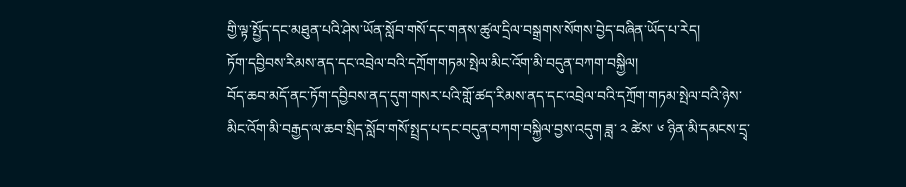གྱི་ལྟ་སྤྱོད་དང་མཐུན་པའི་ཤེས་ཡོན་སློབ་གསོ་དང་གནས་ཚུལ་དྲིལ་བསྒྲགས་སོགས་བྱེད་བཞིན་ཡོད་པ་རེད།
ཏོག་དབྱིབས་རིམས་ནད་དང་འབྲེལ་བའི་དཀྲོག་གཏམ་སྤེལ་མིང་འོག་མི་བདུན་བཀག་བསྐྱིལ།
བོད་ཆབ་མདོ་ནང་ཏོག་དབྱིབས་ནད་དུག་གསར་པའི་གློ་ཚད་རིམས་ནད་དང་འབྲེལ་བའི་དཀྲོག་གཏམ་སྤེལ་བའི་ཉེས་མིང་འོག་མི་བརྒྱད་ལ་ཆབ་སྲིད་སློབ་གསོ་སྤྲད་པ་དང་བདུན་བཀག་བསྐྱིལ་བྱས་འདུག ཟླ་ ༢ ཚེས་ ༦ ཉིན་མི་དམངས་དྲྭ་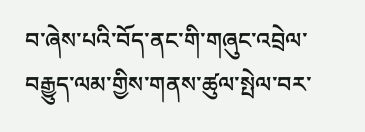བ་ཞེས་པའི་བོད་ནང་གི་གཞུང་འབྲེལ་བརྒྱུད་ལམ་གྱིས་གནས་ཚུལ་སྤེལ་བར་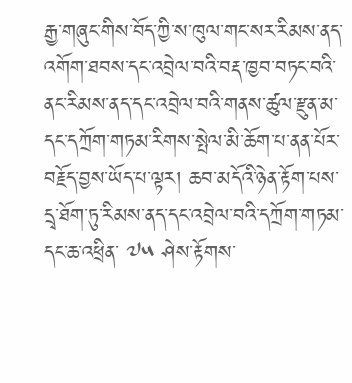རྒྱ་གཞུང་གིས་བོད་ཀྱི་ས་ཁུལ་གང་སར་རིམས་ནད་འགོག་ཐབས་དང་འབྲེལ་བའི་བརྡ་ཁྱབ་བཏང་བའི་ནང་རིམས་ནད་དང་འབྲེལ་བའི་གནས་ཚུལ་རྫུན་མ་དང་དཀྲོག་གཏམ་རིགས་སྤེལ་མི་ཆོག་པ་ནན་པོར་བརྗོད་བྱས་ཡོད་པ་ལྟར། ཆབ་མདོའི་ཉེན་རྟོག་པས་དྲྭ་ཐོག་ཏུ་རིམས་ནད་དང་འབྲེལ་བའི་དཀྲོག་གཏམ་དང་ཆ་འཕྲིན་ ༧༥ ཤེས་རྟོགས་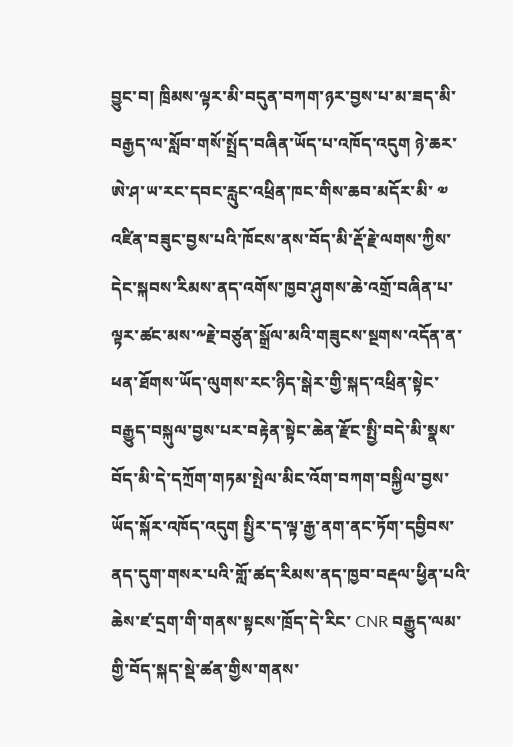བྱུང་བ། ཁྲིམས་ལྟར་མི་བདུན་བཀག་ཉར་བྱས་པ་མ་ཟད་མི་བརྒྱད་ལ་སློབ་གསོ་སྤྲོད་བཞིན་ཡོད་པ་འཁོད་འདུག ཉེ་ཆར་ཨེ་ཤ་ཡ་རང་དབང་རླུང་འཕྲིན་ཁང་གིས་ཆབ་མདོར་མི་ ༧ འཛིན་བཟུང་བྱས་པའི་ཁོངས་ནས་བོད་མི་རྡོ་རྗེ་ལགས་ཀྱིས་དེང་སྐབས་རིམས་ནད་འགོས་ཁྱབ་ཤུགས་ཆེ་འགྲོ་བཞིན་པ་ལྟར་ཚང་མས་༸རྗེ་བཙུན་སྒྲོལ་མའི་གཟུངས་སྔགས་འདོན་ན་ཕན་ཐོགས་ཡོད་ལུགས་རང་ཉིད་སྒེར་གྱི་སྐད་འཕྲིན་སྟེང་བརྒྱུད་བསྐུལ་བྱས་པར་བརྟེན་སྟེང་ཆེན་རྫོང་སྤྱི་བདེ་མི་སྣས་བོད་མི་དེ་དཀྲོག་གཏམ་སྤེལ་མིང་འོག་བཀག་བསྐྱིལ་བྱས་ཡོད་སྐོར་འཁོད་འདུག སྤྱིར་ད་ལྟ་རྒྱ་ནག་ནང་ཏོག་དབྱིབས་ནད་དུག་གསར་པའི་གློ་ཚད་རིམས་ནད་ཁྱབ་བརྡལ་ཕྱིན་པའི་ཆེས་ཛ་དྲག་གི་གནས་སྟངས་ཁྲོད་དེ་རིང་ CNR བརྒྱུད་ལམ་གྱི་བོད་སྐད་སྡེ་ཚན་གྱིས་གནས་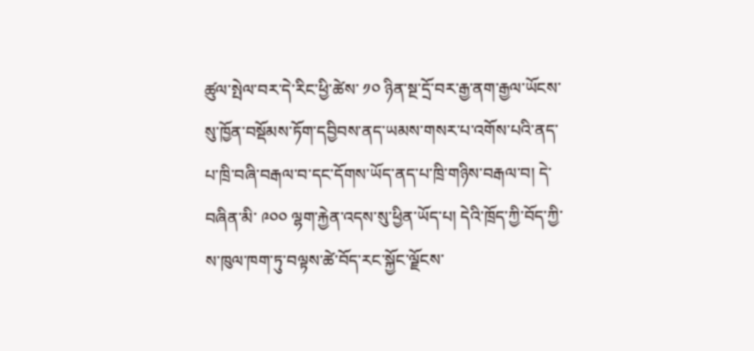ཚུལ་སྤེལ་བར་དེ་རིང་ཕྱི་ཚེས་ ༡༠ ཉིན་སྔ་དྲོ་བར་རྒྱ་ནག་རྒྱལ་ཡོངས་སུ་ཁྱོན་བསྡོམས་ཏོག་དབྱིབས་ནད་ཡམས་གསར་པ་འགོས་པའི་ནད་པ་ཁྲི་བཞི་བརྒལ་བ་དང་དོགས་ཡོད་ནད་པ་ཁྲི་གཉིས་བརྒལ་བ། དེ་བཞིན་མི་ ༩༠༠ ལྷག་རྐྱེན་འདས་སུ་ཕྱིན་ཡོད་པ། དེའི་ཁྲོད་ཀྱི་བོད་ཀྱི་ས་ཁུལ་ཁག་ཏུ་བལྟས་ཚེ་བོད་རང་སྐྱོང་ལྗོངས་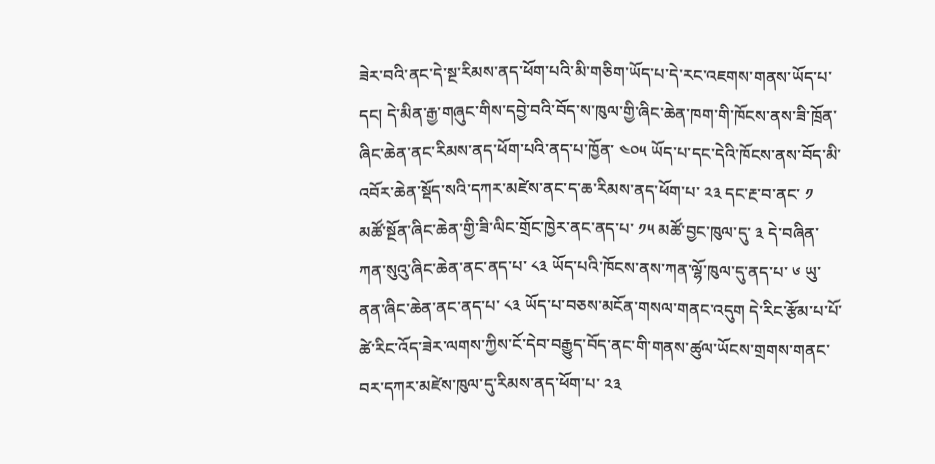ཟེར་བའི་ནང་དེ་སྔ་རིམས་ནད་ཕོག་པའི་མི་གཅིག་ཡོད་པ་དེ་རང་འཇགས་གནས་ཡོད་པ་དང། དེ་མིན་རྒྱ་གཞུང་གིས་དབྱེ་བའི་བོད་ས་ཁུལ་གྱི་ཞིང་ཆེན་ཁག་གི་ཁོངས་ནས་ཟི་ཁྲོན་ཞིང་ཆེན་ནང་རིམས་ནད་ཕོག་པའི་ནད་པ་ཁྱོན་ ༤༠༥ ཡོད་པ་དང་དེའི་ཁོངས་ནས་བོད་མི་འབོར་ཆེན་སྡོད་སའི་དཀར་མཛེས་ནང་ད་ཆ་རིམས་ནད་ཕོག་པ་ ༢༣ དང་རྔ་བ་ནང་ ༡ མཚོ་སྔོན་ཞིང་ཆེན་གྱི་ཟི་ལིང་གྲོང་ཁྱེར་ནང་ནད་པ་ ༡༥ མཚོ་བྱང་ཁུལ་དུ་ ༣ དེ་བཞིན་ཀན་སུའུ་ཞིང་ཆེན་ནང་ནད་པ་ ༨༣ ཡོད་པའི་ཁོངས་ནས་ཀན་ལྷོ་ཁུལ་དུ་ནད་པ་ ༦ ཡུ་ནན་ཞིང་ཆེན་ནང་ནད་པ་ ༨༣ ཡོད་པ་བཅས་མངོན་གསལ་གནང་འདུག དེ་རིང་རྩོམ་པ་པོ་ཚེ་རིང་འོད་ཟེར་ལགས་ཀྱིས་ངོ་དེབ་བརྒྱུད་བོད་ནང་གི་གནས་ཚུལ་ཡོངས་གྲགས་གནང་བར་དཀར་མཛེས་ཁུལ་དུ་རིམས་ནད་ཕོག་པ་ ༢༣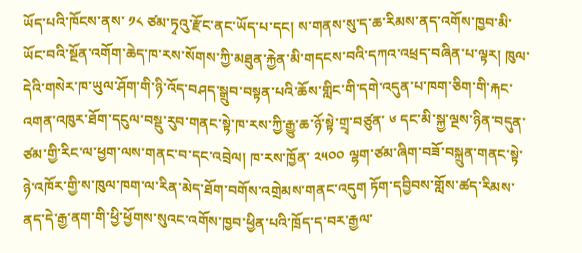ཡོད་པའི་ཁོངས་ནས་ ༡༨ ཙམ་ཏྭའུ་རྫོང་ནང་ཡོད་པ་དང། ས་གནས་སུ་ད་ཆ་རིམས་ནད་འགོས་ཁྱབ་མི་ཡོང་བའི་སྔོན་འགོག་ཆེད་ཁ་རས་སོགས་ཀྱི་མཐུན་རྐྱེན་མི་གདངས་བའི་དཀའ་འཕྲད་བཞིན་པ་ལྟར། ཁུལ་དེའི་གསེར་ཁ་ཡུལ་ཤོག་གི་ཉི་འོད་བཤད་སྒྲུབ་བསྟན་པའི་ཆོས་གླིང་གི་དགེ་འདུན་པ་ཁག་ཅིག་གི་རྐང་འགན་འཁུར་ཐོག་དངུལ་བསྡུ་རུབ་གནང་སྟེ་ཁ་རས་ཀྱི་རྒྱུ་ཆ་ཉོ་སྟེ་གྲྭ་བཙུན་ ༦ དང་མི་སྐྱ་ལྔས་ཉིན་བདུན་ཙམ་གྱི་རིང་ལ་ཕྱག་ལས་གནང་བ་དང་འབྲེལ། ཁ་རས་ཁྱོན་ ༢༥༠༠ ལྷག་ཙམ་ཞིག་བཟོ་བསྐྲུན་གནང་སྟེ་ཉེ་འཁོར་གྱི་ས་ཁུལ་ཁག་ལ་རིན་མེད་ཐོག་བགོས་འགྲེམས་གནང་འདུག ཏོག་དབྱིབས་གློས་ཚད་རིམས་ནད་དེ་རྒྱ་ནག་གི་ཕྱི་ཕྱོགས་སུའང་འགོས་ཁྱབ་ཕྱིན་པའི་ཁྲོད་ད་བར་རྒྱལ་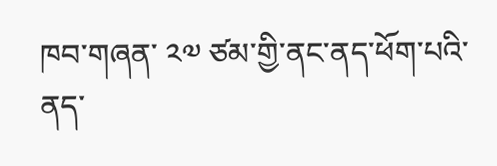ཁབ་གཞན་ ༢༧ ཙམ་གྱི་ནང་ནད་ཕོག་པའི་ནད་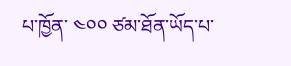པ་ཁྱོན་ ༤༠༠ ཙམ་ཐོན་ཡོད་པ་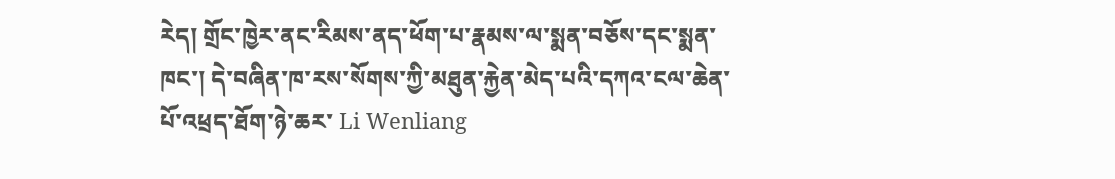རེད། གྲོང་ཁྱེར་ནང་རིམས་ནད་ཕོག་པ་རྣམས་ལ་སྨན་བཅོས་དང་སྨན་ཁང་། དེ་བཞིན་ཁ་རས་སོགས་ཀྱི་མཐུན་རྐྱེན་མེད་པའི་དཀའ་ངལ་ཆེན་པོ་འཕྲད་ཐོག་ཉེ་ཆར་ Li Wenliang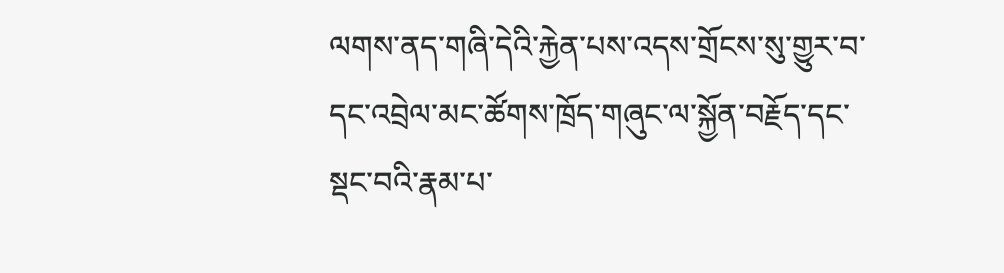ལགས་ནད་གཞི་དེའི་རྐྱེན་པས་འདས་གྲོངས་སུ་གྱུར་བ་དང་འབྲེལ་མང་ཚོགས་ཁྲོད་གཞུང་ལ་སྐྱོན་བརྗོད་དང་སྡང་བའི་རྣམ་པ་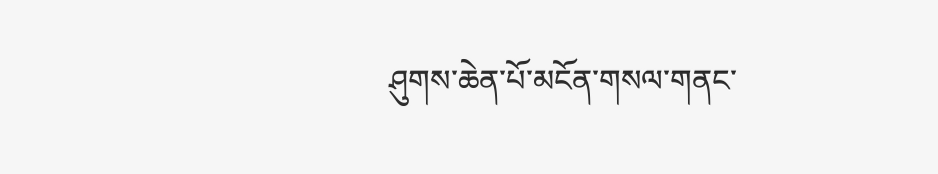ཤུགས་ཆེན་པོ་མངོན་གསལ་གནང་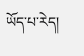ཡོད་པ་རེད།